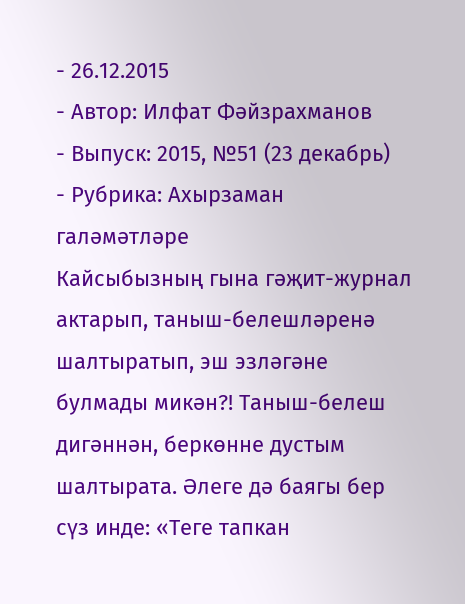- 26.12.2015
- Автор: Илфат Фәйзрахманов
- Выпуск: 2015, №51 (23 декабрь)
- Рубрика: Ахырзаман галәмәтләре
Кайсыбызның гына гәҗит-журнал актарып, таныш-белешләренә шалтыратып, эш эзләгәне булмады микән?! Таныш-белеш дигәннән, беркөнне дустым шалтырата. Әлеге дә баягы бер сүз инде: «Теге тапкан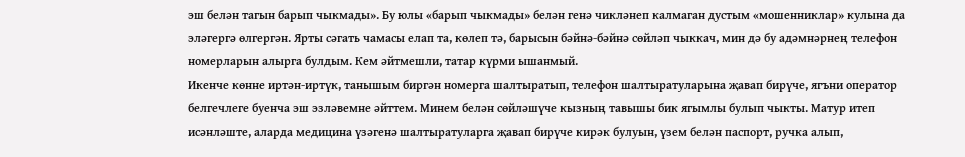эш белән тагын барып чыкмады». Бу юлы «барып чыкмады» белән генә чикләнеп калмаган дустым «мошенниклар» кулына да эләгергә өлгергән. Ярты сәгать чамасы елап та, көлеп тә, барысын бәйнә-бәйнә сөйләп чыккач, мин дә бу адәмнәрнең телефон номерларын алырга булдым. Кем әйтмешли, татар күрми ышанмый.
Икенче көнне иртән-иртүк, танышым биргән номерга шалтыратып, телефон шалтыратуларына җавап бирүче, ягъни оператор белгечлеге буенча эш эзләвемне әйттем. Минем белән сөйләшүче кызның тавышы бик ягымлы булып чыкты. Матур итеп исәнләште, аларда медицина үзәгенә шалтыратуларга җавап бирүче кирәк булуын, үзем белән паспорт, ручка алып,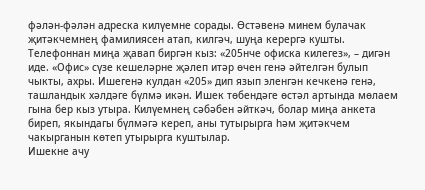фәлән-фәлән адреска килүемне сорады. Өстәвенә минем булачак җитәкчемнең фамилиясен атап, килгәч, шуңа керергә кушты.
Телефоннан миңа җавап биргән кыз: «205нче офиска килегез», – дигән иде. «Офис» сүзе кешеләрне җәлеп итәр өчен генә әйтелгән булып чыкты, ахры. Ишегенә кулдан «205» дип язып эленгән кечкенә генә, ташландык хәлдәге бүлмә икән. Ишек төбендәге өстәл артында мөлаем гына бер кыз утыра. Килүемнең сәбәбен әйткәч, болар миңа анкета биреп, якындагы бүлмәгә кереп, аны тутырырга һәм җитәкчем чакырганын көтеп утырырга куштылар.
Ишекне ачу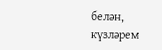белән, күзләрем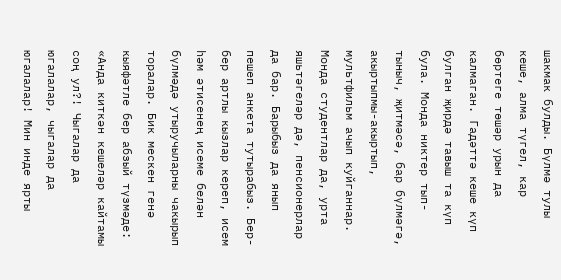шакмак булды. Бүлмә тулы кеше, алма түгел, кар бөртеге төшәр урын да калмаган. Гадәттә кеше күп булган җирдә тавыш та күп була. Монда никтер тып-тыныч, җитмәсә, бар бүлмәгә, акыртыпмы-акыртып, мультфильм ачып куйганнар. Монда студентлар да, урта яшьтәгеләр дә, пенсионерлар да бар. Барыбыз да янып пешеп анкета тутырабыз. Бер-бер артлы кызлар кереп, исем һәм әтисенең исеме белән бүлмәдә утыручыларны чакырып торалар. Бик мескен генә кыяфәтле бер абзый түзмәде: «Анда киткән кешеләр кайтамы соң ул?! Чыгалар да югалалар, чыгалар да югалалар! Мин инде ярты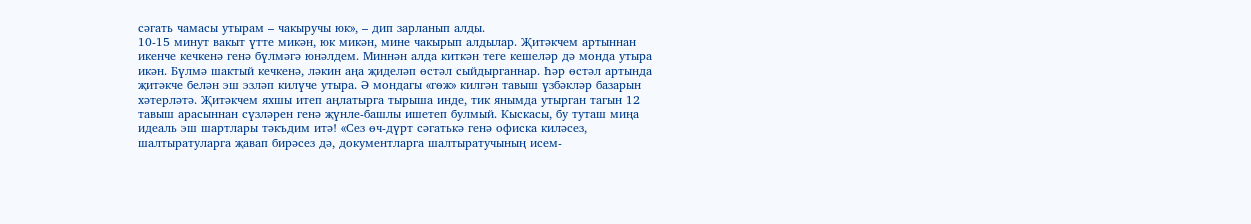сәгать чамасы утырам – чакыручы юк», – дип зарланып алды.
10-15 минут вакыт үтте микән, юк микән, мине чакырып алдылар. Җитәкчем артыннан икенче кечкенә генә бүлмәгә юнәлдем. Миннән алда киткән теге кешеләр дә монда утыра икән. Бүлмә шактый кечкенә, ләкин аңа җиделәп өстәл сыйдырганнар. Һәр өстәл артында җитәкче белән эш эзләп килүче утыра. Ә мондагы «гөж» килгән тавыш үзбәкләр базарын хәтерләтә. Җитәкчем яхшы итеп аңлатырга тырыша инде, тик янымда утырган тагын 12 тавыш арасыннан сүзләрен генә җүнле-башлы ишетеп булмый. Кыскасы, бу туташ миңа идеаль эш шартлары тәкъдим итә! «Сез өч-дүрт сәгатькә генә офиска киләсез, шалтыратуларга җавап бирәсез дә, документларга шалтыратучының исем-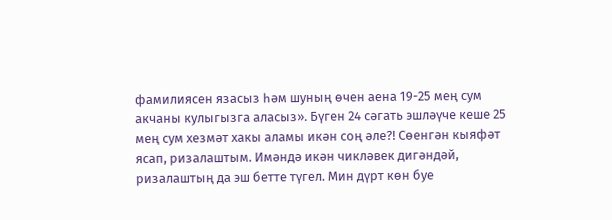фамилиясен язасыз һәм шуның өчен аена 19-25 мең сум акчаны кулыгызга аласыз». Бүген 24 сәгать эшләүче кеше 25 мең сум хезмәт хакы аламы икән соң әле?! Сөенгән кыяфәт ясап, ризалаштым. Имәндә икән чикләвек дигәндәй, ризалаштың да эш бетте түгел. Мин дүрт көн буе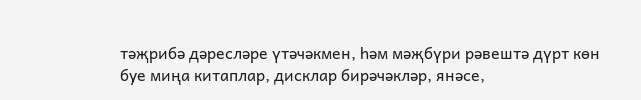тәҗрибә дәресләре үтәчәкмен, һәм мәҗбүри рәвештә дүрт көн буе миңа китаплар, дисклар бирәчәкләр, янәсе,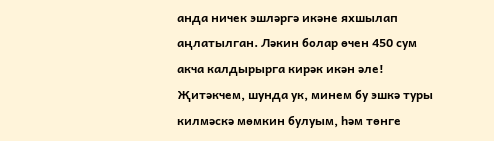анда ничек эшләргә икәне яхшылап аңлатылган. Ләкин болар өчен 450 сум акча калдырырга кирәк икән әле!
Җитәкчем, шунда ук, минем бу эшкә туры килмәскә мөмкин булуым, һәм төнге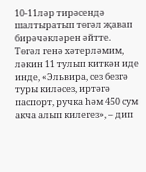10-11ләр тирәсендә шалтыратып төгәл җавап бирәчәкләрен әйтте.
Төгәл генә хәтерләмим, ләкин 11 тулып киткән иде инде, «Эльвира, сез безгә туры киләсез, иртәгә паспорт, ручка һәм 450 сум акча алып килегез», – дип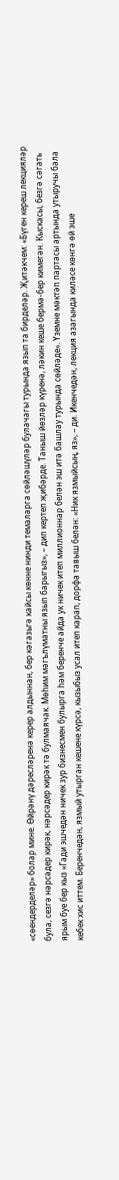«сөендерделәр» болар мине. Өйрәнү дәресләренә керер алдыннан, бер кәгазьгә кайсы көнне нинди темаларга сөйләшүләр булачагы турында язып та бирделәр. Җитәкчем: «Бүген кереш лекцияләр була, сезгә нәрсәдер кирәк, нәрсәдер кирәк тә булмаячак. Мөһим мәгълүматны язып барыгыз», – дип кертеп җибәрде. Таныш йөзләр күренә, ләкин кеше бермә-бер кимегән. Кыскасы, безгә сәгать ярым буе бер кыз «Гади эшчедән ничек зур бизнесмен булырга һәм беренче айда ук ничек итеп миллионнар белән эш итә башлау турында сөйләде». Үземне мәктәп партасы артында утыручы бала кебек хис иттем. Беренчедән, язмый утырган кешене күрсә, кызыбыз усал итеп карап, дорфа тавыш белән: «Ник язмыйсың, яз», – ди. Икенчедән, лекция азагында киләсе көнгә өй эше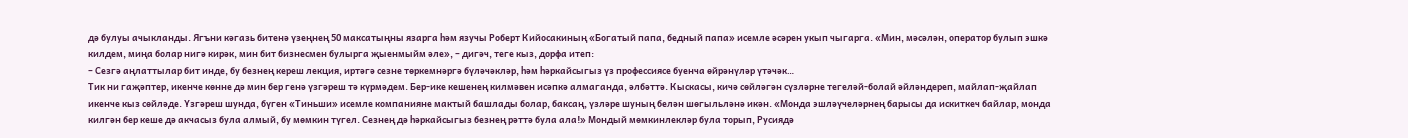дә булуы ачыкланды. Ягъни кәгазь битенә үзеңнең 50 максатыңны язарга һәм язучы Роберт Кийосакиның «Богатый папа, бедный папа» исемле әсәрен укып чыгарга. «Мин, мәсәлән, оператор булып эшкә килдем, миңа болар нигә кирәк, мин бит бизнесмен булырга җыенмыйм әле», – дигәч, теге кыз, дорфа итеп:
– Сезгә аңлаттылар бит инде, бу безнең кереш лекция, иртәгә сезне төркемнәргә бүләчәкләр, һәм һәркайсыгыз үз профессиясе буенча өйрәнүләр үтәчәк…
Тик ни гаҗәптер, икенче көнне дә мин бер генә үзгәреш тә күрмәдем. Бер-ике кешенең килмәвен исәпкә алмаганда, әлбәттә. Кыскасы, кичә сөйләгән сүзләрне тегеләй-болай әйләндереп, майлап-җайлап икенче кыз сөйләде. Үзгәреш шунда, бүген «Тиньши» исемле компанияне мактый башлады болар, баксаң, үзләре шуның белән шөгыльләнә икән. «Монда эшләүчеләрнең барысы да искиткеч байлар, монда килгән бер кеше дә акчасыз була алмый, бу мөмкин түгел. Сезнең дә һәркайсыгыз безнең рәттә була ала!» Мондый мөмкинлекләр була торып, Русиядә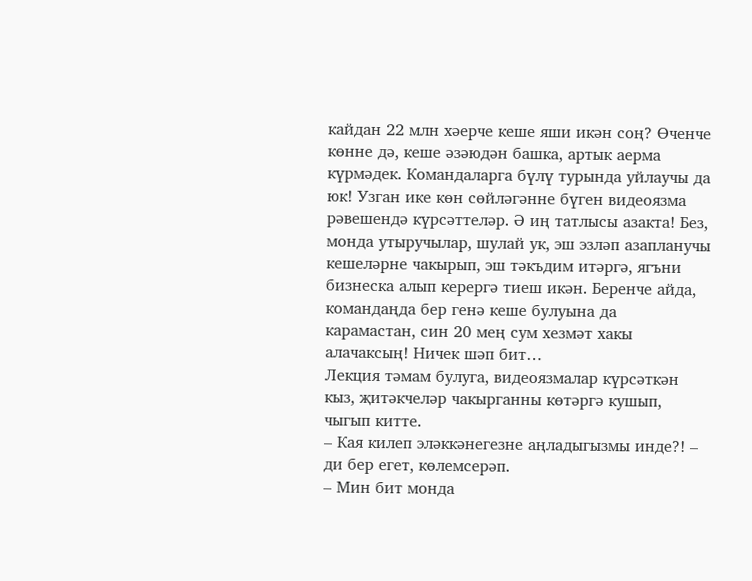кайдан 22 млн хәерче кеше яши икән соң? Өченче көнне дә, кеше әзәюдән башка, артык аерма күрмәдек. Командаларга бүлү турында уйлаучы да юк! Узган ике көн сөйләгәнне бүген видеоязма рәвешендә күрсәттеләр. Ә иң татлысы азакта! Без, монда утыручылар, шулай ук, эш эзләп азапланучы кешеләрне чакырып, эш тәкъдим итәргә, ягъни бизнеска алып керергә тиеш икән. Беренче айда, командаңда бер генә кеше булуына да карамастан, син 20 мең сум хезмәт хакы алачаксың! Ничек шәп бит…
Лекция тәмам булуга, видеоязмалар күрсәткән кыз, җитәкчеләр чакырганны көтәргә кушып, чыгып китте.
– Кая килеп эләккәнегезне аңладыгызмы инде?! – ди бер егет, көлемсерәп.
– Мин бит монда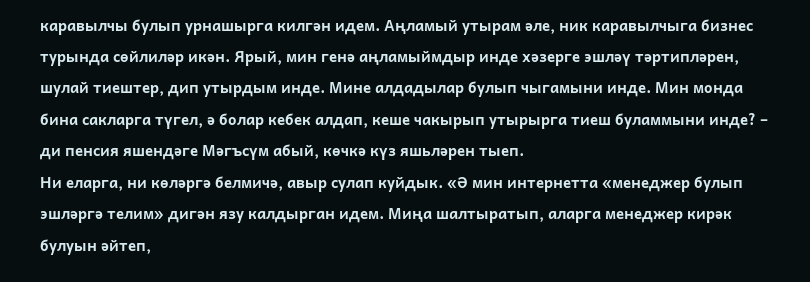каравылчы булып урнашырга килгән идем. Аңламый утырам әле, ник каравылчыга бизнес турында сөйлиләр икән. Ярый, мин генә аңламыймдыр инде хәзерге эшләү тәртипләрен, шулай тиештер, дип утырдым инде. Мине алдадылар булып чыгамыни инде. Мин монда бина сакларга түгел, ә болар кебек алдап, кеше чакырып утырырга тиеш буламмыни инде? – ди пенсия яшендәге Мәгъсүм абый, көчкә күз яшьләрен тыеп.
Ни еларга, ни көләргә белмичә, авыр сулап куйдык. «Ә мин интернетта «менеджер булып эшләргә телим» дигән язу калдырган идем. Миңа шалтыратып, аларга менеджер кирәк булуын әйтеп,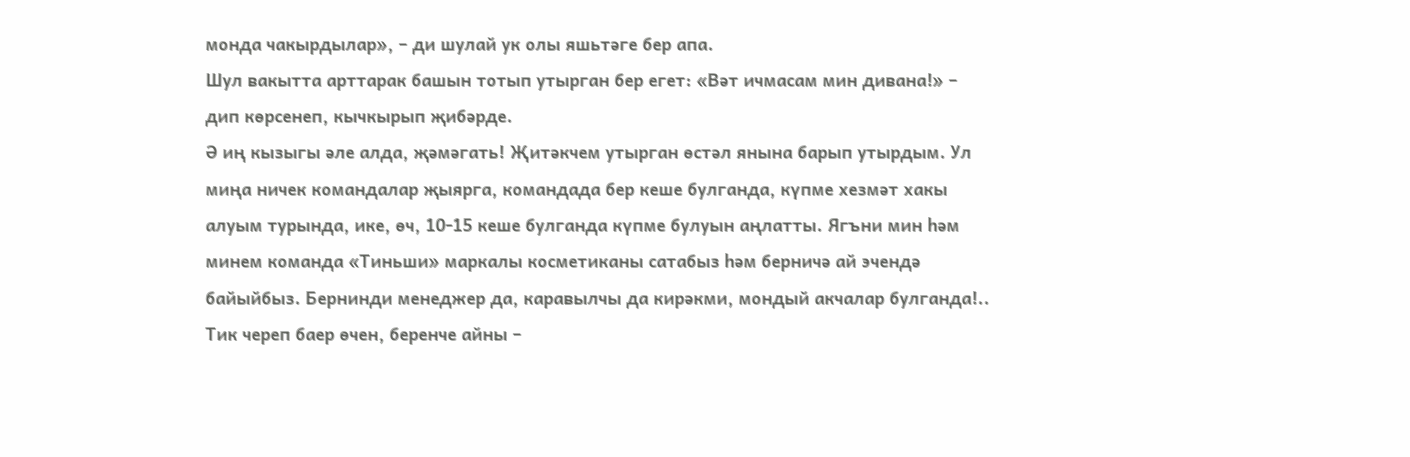монда чакырдылар», – ди шулай ук олы яшьтәге бер апа.
Шул вакытта арттарак башын тотып утырган бер егет: «Вәт ичмасам мин дивана!» – дип көрсенеп, кычкырып җибәрде.
Ә иң кызыгы әле алда, җәмәгать! Җитәкчем утырган өстәл янына барып утырдым. Ул миңа ничек командалар җыярга, командада бер кеше булганда, күпме хезмәт хакы алуым турында, ике, өч, 10-15 кеше булганда күпме булуын аңлатты. Ягъни мин һәм минем команда «Тиньши» маркалы косметиканы сатабыз һәм берничә ай эчендә байыйбыз. Бернинди менеджер да, каравылчы да кирәкми, мондый акчалар булганда!.. Тик череп баер өчен, беренче айны –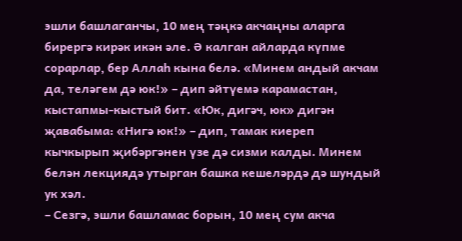эшли башлаганчы, 10 мең тәңкә акчаңны аларга бирергә кирәк икән әле. Ә калган айларда күпме сорарлар, бер Аллаһ кына белә. «Минем андый акчам да, теләгем дә юк!» – дип әйтүемә карамастан, кыстапмы-кыстый бит. «Юк, дигәч, юк» дигән җавабыма: «Нигә юк!» – дип, тамак киереп кычкырып җибәргәнен үзе дә сизми калды. Минем белән лекциядә утырган башка кешеләрдә дә шундый ук хәл.
– Сезгә, эшли башламас борын, 10 мең сум акча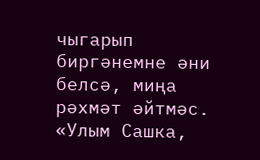чыгарып биргәнемне әни белсә, миңа рәхмәт әйтмәс. «Улым Сашка,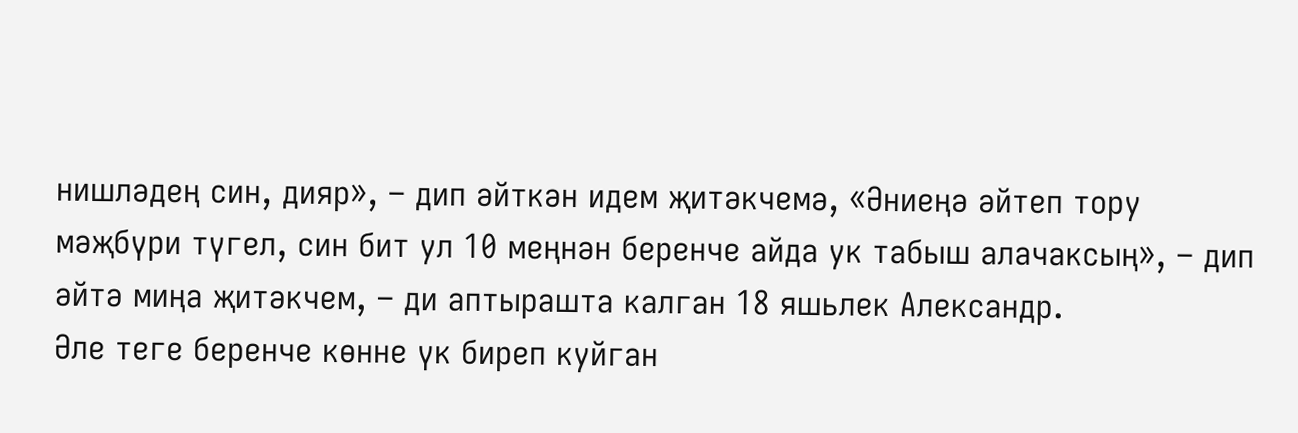нишләдең син, дияр», – дип әйткән идем җитәкчемә, «Әниеңә әйтеп тору мәҗбүри түгел, син бит ул 10 меңнән беренче айда ук табыш алачаксың», – дип әйтә миңа җитәкчем, – ди аптырашта калган 18 яшьлек Александр.
Әле теге беренче көнне үк биреп куйган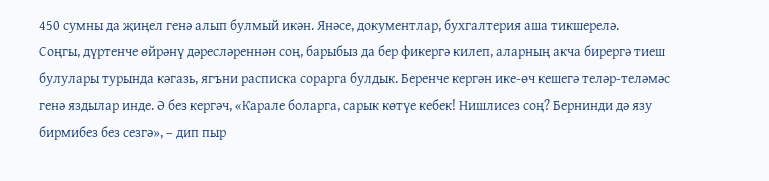450 сумны да җиңел генә алып булмый икән. Янәсе, документлар, бухгалтерия аша тикшерелә.
Соңгы, дүртенче өйрәнү дәресләреннән соң, барыбыз да бер фикергә килеп, аларның акча бирергә тиеш булулары турында кәгазь, ягъни расписка сорарга булдык. Беренче кергән ике-өч кешегә теләр-теләмәс генә яздылар инде. Ә без кергәч, «Карале боларга, сарык көтүе кебек! Нишлисез соң? Бернинди дә язу бирмибез без сезгә», – дип пыр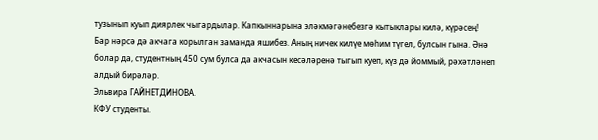тузынып куып диярлек чыгардылар. Капкыннарына эләкмәгәнебезгә кытыклары килә, күрәсең!
Бар нәрсә дә акчага корылган заманда яшибез. Аның ничек килүе мөһим түгел, булсын гына. Әнә болар да, студентның 450 сум булса да акчасын кесәләренә тыгып куеп, күз дә йоммый, рәхәтләнеп алдый бирәләр.
Эльвира ГАЙНЕТДИНОВА.
КФУ студенты.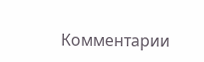Комментарии